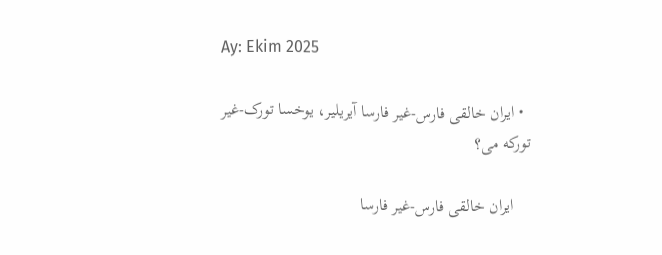Ay: Ekim 2025

  • ایران خالقی فارس-غیر فارسا آیریلیر، یوخسا تورک-غیر تورکه می؟

    ایران خالقی فارس-غیر فارسا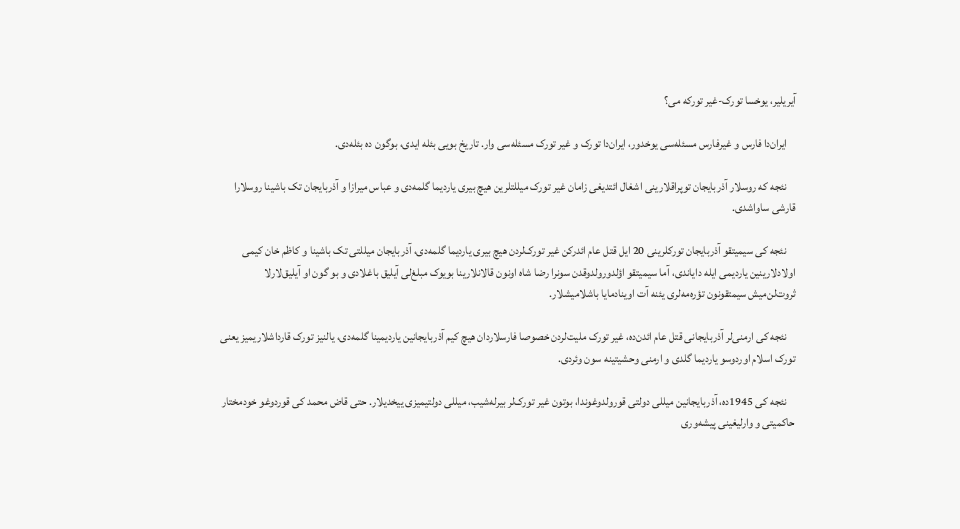آیریلیر، یوخسا تورک-غیر تورکه می؟

    ایران‌دا فارس و غیرفارس مسئله‌سی یوخدور، ایران‌دا تورک و غیر تورک مسئله‌سی وار. تاریخ بویی بئله ایدی، بوگون ده بئله‌دی.

    نئجه که روسلار آذربایجان توپراقلارینی اشغال ائتدیغی زامان غیر تورک میللتلرین هیچ بیری یاردیما گلمه‌دی و عباس میرازا و آذربایجان تک باشینا روسلارا قارشی ساواشدی.

    نئجه کی سیمیتقو آذربایجان تورکلرینی 20 ایل قتل عام ائدرکن غیر تورک‌لردن هیچ بیری یاردیما گلمه‌دی، آذربایجان میللتی تک باشینا و کاظم خان کیمی اولادلارینین یاردیمی ایله دایاندی، آما سیمیتقو اؤلدورولدوقدن سونرا رضا شاه اونون قالانلارینا بویوک مبلغ‌لی آیلیق باغلادی و بو گون او آیلیق‌لارلا ثروت‌لن‌میش سیمتقونون تؤره‌مه‌لری یئنه آت اوینادمایا باشلامیشلار.

    نئجه کی ارمنی‌لر آذربایجانی قتل عام ائدن‌ده، غیر تورک ملیت‌لردن خصوصا فارسلاردان هیچ کیم آذربایجانین یاردیمینا گلمه‌دی، یالنیز تورک قارداشلاریمیز یعنی تورک اسلام اوردوسو یاردیما گلدی و ارمنی وحشیتینه سون وئردی.

    نئجه کی 1945ده، آذربایجانین میللی دولتی قورولدوغوندا، بوتون غیر تورک‌لر بیرله‌شیب، میللی دولتیمیزی ییخدیلار. حتی قاض محمد کی قوردوغو خودمختار حاکمیتی و وارلیغینی پیشه‌وری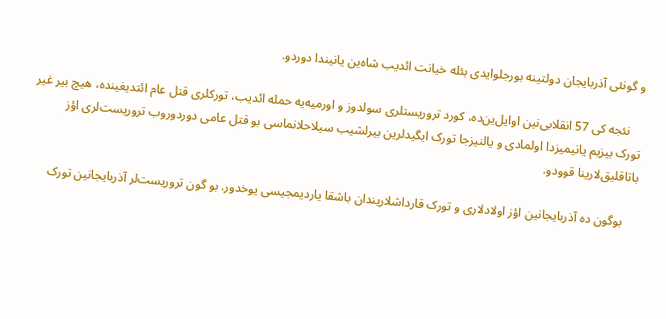و گونئی آذربایجان دولتینه بورجلوایدی بئله خیانت ائدیب شاه‌ین یانیندا دوردو.

    نئجه کی 57 انقلابی‌نین اوایل‌ین‌ده، کورد تروریستلری سولدوز و اورمیه‌یه حمله ائدیب، تورکلری قتل عام ائتدیغینده، هیچ بیر غیر تورک بیزیم یانیمیزدا اولمادی و یالنیزجا تورک ایگیدلرین بیرلشیب سیلاحلانماسی بو قتل عامی دوردوروب تروریست‌لری اؤز باتاقلیق‌لارینا قوودو.

    بوگون ده آذربایجانین اؤز اولادلاری و تورک قارداشلاریندان باشقا یاردیمجیسی یوخدور. بو گون تروریست‌لر آذربایجانین تورک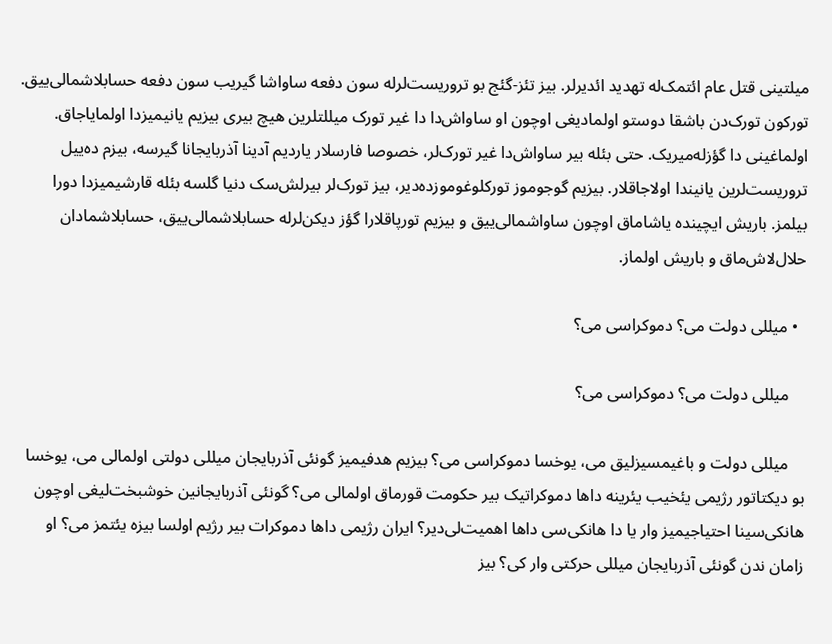میلتینی قتل عام ائتمک‌له تهدید ائدیرلر. بیز تئز-گئج بو تروریست‌لرله سون دفعه ساواشا گیریب سون دفعه حسابلاشمالی‌ییق. تورکون تورک‌دن باشقا دوستو اولمادیغی اوچون او ساواش‌دا دا غیر تورک میللتلرین هیچ بیری بیزیم یانیمیزدا اولمایاجاق. اولماغینی دا گؤزله‌میریک. حتی بئله بیر ساواش‌دا غیر تورک‌لر، خصوصا فارسلار یاردیم آدینا آذربایجانا گیرسه، بیزم ده‌ییل تروریست‌لرین یانیندا اولاجاقلار. بیزیم گوجوموز تورکلوغوموزده‌دیر، بیز تورک‌لر بیرلش‌سک دنیا گلسه بئله قارشیمیزدا دورا بیلمز. باریش ایچینده یاشاماق اوچون ساواشمالی‌ییق و بیزیم تورپاقلارا گؤز دیکن‌لرله حسابلاشمالی‌ییق، حسابلاشمادان حلال‌لاش‌ماق و باریش اولماز.

  • میللی دولت می؟ دموکراسی می؟

    میللی دولت می؟ دموکراسی می؟

    میللی دولت و باغیمسیزلیق می، یوخسا دموکراسی می؟ بیزیم هدفیمیز گونئی آذربایجان میللی دولتی اولمالی‌ می، یوخسا بو دیکتاتور رژیمی یئخیب یئرینه داها دموکراتیک بیر حکومت قورماق اولمالی می؟ گونئی آذربایجانین خوشبخت‌لیغی اوچون هانکی‌سینا احتیاجیمیز وار یا دا هانکی‌سی داها اهمیت‌لی‌دیر؟ ایران رژیمی داها دموکرات بیر رژیم اولسا بیزه یئتمز می؟ او زامان ندن گونئی آذربایجان میللی حرکتی وار کی؟ بیز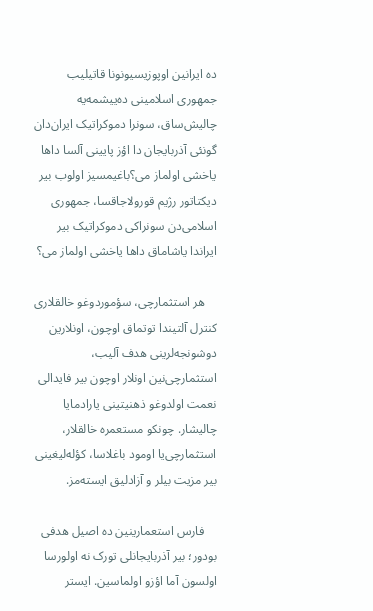ده ایرانین اوپوزیسیونونا قاتیلیب جمهوری اسلامینی ده‌ییشمه‌یه چالیش‌ساق، سونرا دموکراتیک ایران‌دان گونئی آذربایجان دا اؤز پایینی آلسا داها یاخشی اولماز می؟باغیمسیز اولوب بیر دیکتاتور رژیم قورولاجاقسا، جمهوری اسلامی‌دن سونراکی دموکراتیک بیر ایراندا یاشاماق داها یاخشی اولماز می؟

    هر استثمارچی، سؤموردوغو خالقلاری کنترل آلتیندا توتماق اوچون، اونلارین دوشونجه‌لرینی هدف آلیب، استثمارچی‌نین اونلار اوچون بیر فایدالی نعمت اولدوغو ذهنیتینی یارادمایا چالیشار. چونکو مستعمره خالقلار، استثمارچی‌‌یا اومود باغلاسا، کؤله‌لیغینی بیر مزیت بیلر و آزادلیق ایسته‌مز.

    فارس استعمارینین ده اصیل هدفی بودور؛ بیر آذربایجانلی تورک نه اولورسا اولسون آما اؤزو اولماسین. ایستر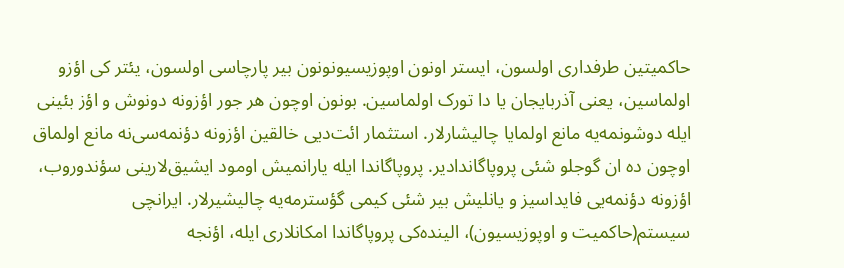حاکمیتین طرفداری اولسون، ایستر اونون اوپوزیسیونونون بیر پارچاسی اولسون، یئتر کی اؤزو اولماسین، یعنی آذربایجان یا دا تورک اولماسین. بونون اوچون هر جور اؤزونه دونوش و اؤز بئینی ایله دوشونمه‌یه مانع اولمایا چالیشارلار. استثمار ائت‌دیی خالقین اؤزونه دؤنمه‌سی‌نه مانع اولماق اوچون ده ان گوجلو شئی پروپاگاندادیر. پروپاگاندا ایله یارانمیش اومود ایشیق‌لارینی سؤندوروب، اؤزونه دؤنمه‌یی فایداسیز و یانلیش بیر شئی کیمی گؤسترمه‌یه چالیشیرلار. ایرانچی سیستم(حاکمیت و اوپوزیسیون)، الینده‌کی پروپاگاندا امکانلاری ایله، اؤنجه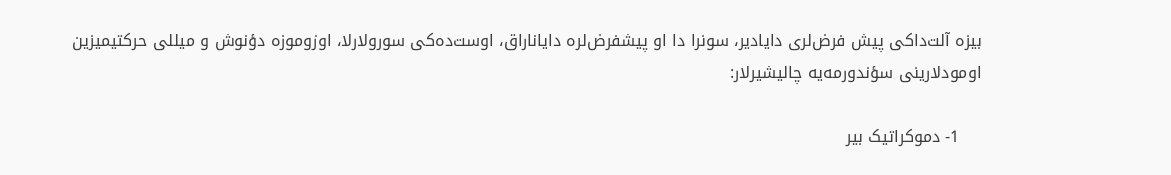بیزه آلت‌داکی پیش فرض‌لری دایادیر، سونرا دا او پیشفرض‌لره دایاناراق، اوست‌ده‌کی سورولارلا، اوزوموزه دؤنوش و میللی حرکتیمیزین اومودلارینی سؤندورمه‌یه چالیشیرلار:

    1- دموکراتیک بیر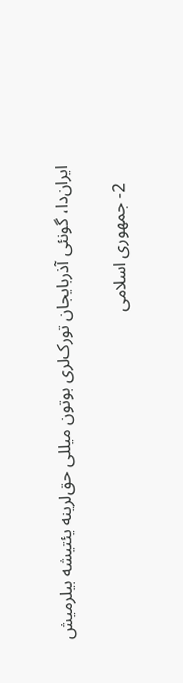ایران‌دا، گونئی آذربایجان تورک‌لری بوتون میللی حق‌لرینه یئتیشه بیلرمیش

    2- جمهوری اسلامی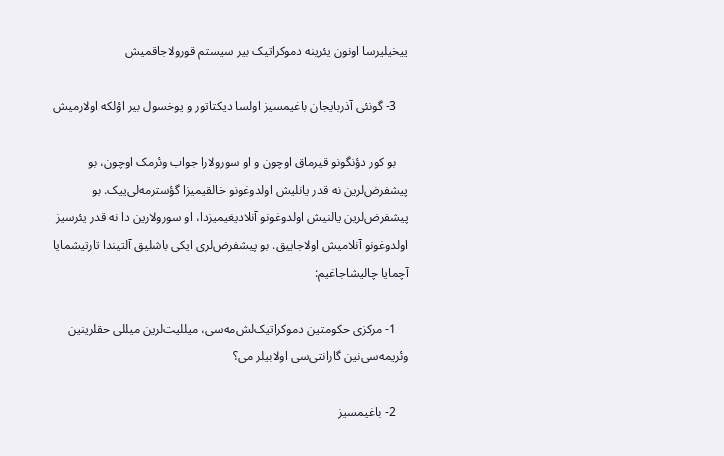ییخیلیرسا اونون یئرینه دموکراتیک بیر سیستم قورولاجاقمیش

    3- گونئی آذربایجان باغیمسیز اولسا دیکتاتور و یوخسول بیر اؤلکه اولارمیش

    بو کور دؤنگونو قیرماق اوچون و او سورولارا جواب وئرمک اوچون، بو پیشفرض‌لرین نه قدر یانلیش اولدوغونو خالقیمیزا گؤسترمه‌لی‌ییک. بو پیشفرض‌لرین یالنیش اولدوغونو آنلادیغیمیزدا، او سورولارین دا نه قدر یئرسیز اولدوغونو آنلامیش اولاجاییق. بو پیشفرض‌لری ایکی باشلیق آلتیندا تارتیشمایا آچمایا چالیشاجاغیم:

    1- مرکزی حکومتین دموکراتیک‌لش‌مه‌سی، میللیت‌لرین میللی حقلرینین وئریمه‌سی‌نین گارانتی‌سی اولابیلر می؟

    2- باغیمسیز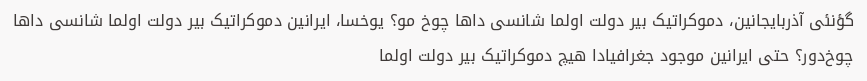گؤنئی آذربایجانین، دموکراتیک بیر دولت اولما شانسی داها چوخ مو؟ یوخسا، ایرانین دموکراتیک بیر دولت اولما شانسی داها چوخ‌دور؟ حتی ایرانین موجود جغرافیادا هیچ دموکراتیک بیر دولت اولما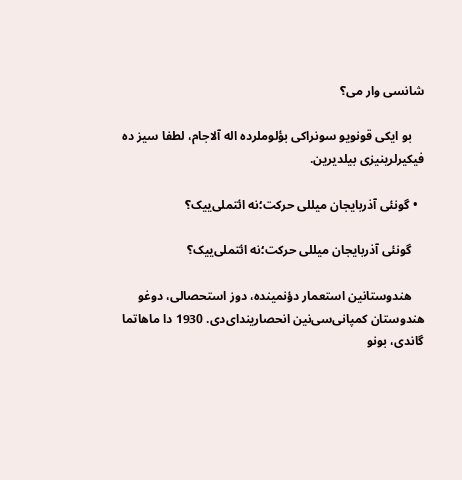شانسی وار می؟

    بو ایکی قونویو سونراکی بؤلوملرده اله آلاجام، لطفا سیز ده فیکیرلرینیزی بیلدیرین.

  • گونئی آذربایجان میللی حرکت؛نه ائتملی‌ییک؟

    گونئی آذربایجان میللی حرکت؛نه ائتملی‌ییک؟

    هندوستانین استعمار دؤنمینده، دوز استحصالی، دوغو هندوستان کمپانی‌سی‌نین انحصاریندای‌دی. 1930 دا ماهاتما گاندی، بونو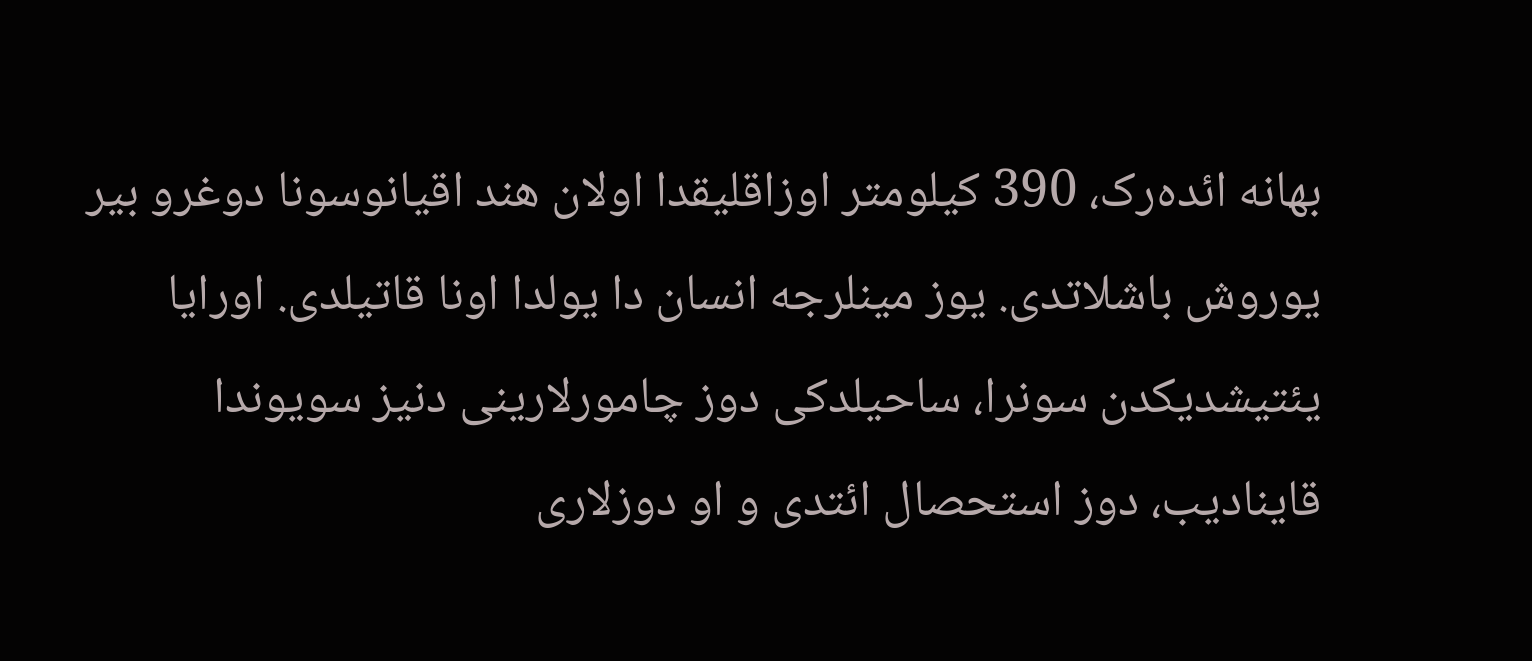بهانه ائده‌رک، 390 کیلومتر اوزاقلیقدا اولان هند اقیانوسونا دوغرو بیر یوروش باشلاتدی. یوز مینلرجه انسان دا یولدا اونا قاتیلدی. اورایا یئتیشدیکدن سونرا، ساحیلدکی دوز چامورلارینی دنیز سویوندا قاینادیب، دوز استحصال ائتدی و او دوزلاری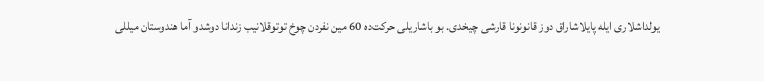یولداشلاری ایله پایلاشاراق دوز قانونونا قارشی چیخدی. بو باشاریلی حرکت‌ده 60 مین‌ نفردن چوخ توتوقلانیب زندانا دوشدو آما هندوستان میللی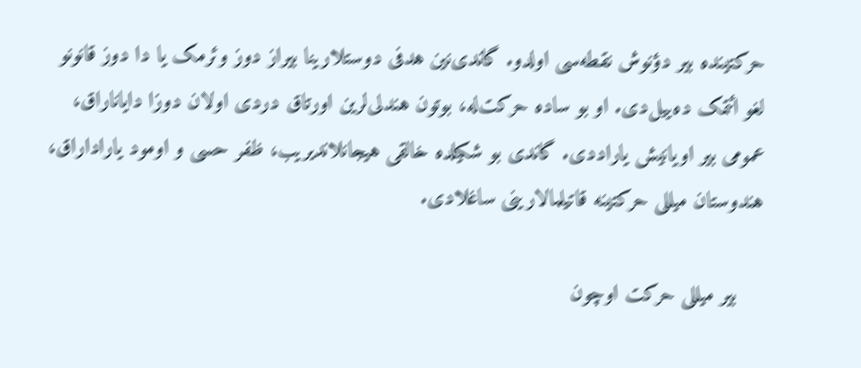حرکتینده بیر دؤنوش نقطه‌سی اولدو. گاندی‌نین هدفی دوستلارینا بیراز دوز وئرمک یا دا دوز قانونو لغو ائتمک ده‌ییل‌دی. او بو ساده حرکت‌له، بوتون هندلی‌لرین اورتاق دردی اولان دوزا دایاناراق، عمومی بیر اویانیش یاراد‌دی. گاندی بو شکیلده خالقی هیجانلاندیریب، ظفر حسی و اومود یاراداراق، هندوستان میللی حرکتینه قاتیلمالارینی ساغلادی.

    بیر میللی حرکت اوچون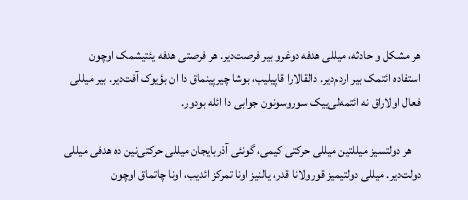هر مشکل و حادثه، میللی هدفه دوغرو بیر فرصت‌دیر. هر فرصتی هدفه یئتیشمک اوچون استفاده ائتمک بیر اردم‌دیر. دالقالارا قاپیلیب، بوشا چیرپینماق دا ان بؤیوک آفت‌دیر. بیر میللی فعال اولاراق نه ائتمه‌لی‌ییک سوروسونون جوابی دا ائله بودور.

    هر دولتسیز میللتین میللی حرکتی کیمی، گونئی آذربایجان میللی حرکتی‌نین ده هدفی میللی دولت‌دیر. میللی دولتیمیز قورولانا قدر، یالنیز اونا تمرکز ائدیب، اونا چاتماق اوچون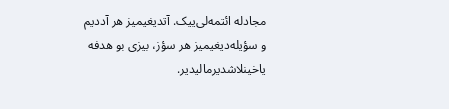مجادله ائتمه‌لی‌ییک. آتدیغیمیز هر آددیم و سؤیله‌دیغیمیز هر سؤز، بیزی بو هدفه یاخینلاشدیرمالیدیر.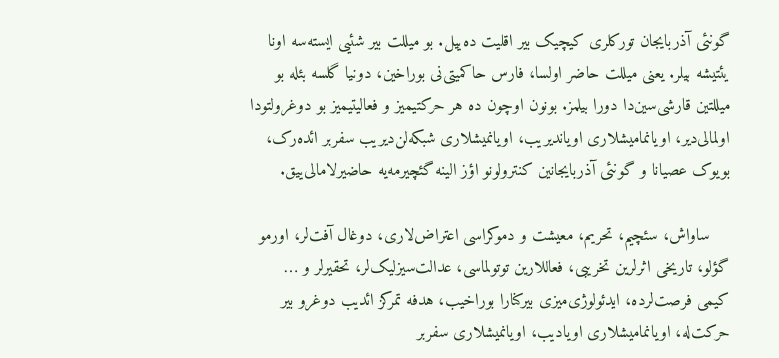گونئی آذربایجان تورکلری کیچیک بیر اقلیت ده‌ییل. بو میللت بیر شئیی ایسته‌سه اونا یئتیشه بیلر. یعنی میللت حاضر اولسا، فارس حاکمیتی‌نی بوراخین، دونیا گلسه بئله بو میللتین قارشی‌سین‌دا دورا بیلمز. بونون اوچون ده هر حرکتیمیز و فعالیتیمیز بو دوغرولتودا اولمالی‌دیر، اویانمامیشلاری اویاندیریب، اویانمیشلاری شبکه‌لن‌دیریب سفربر ائده‌رک، بویوک عصیانا و گونئی آذربایجانین کنترولونو اؤز الینه گئچیرمه‌یه حاضیرلامالی‌ییق.

    ساواش، سئچیم، تحریم، معیشت و دموکراسی اعتراض‌لاری، دوغال آفت‌لر، اورمو گؤلو، تاریخی اثرلرین تخریبی، فعاللارین توتولماسی، عدالت‌سیزلیک‌لر، تحقیرلر و … کیمی فرصت‌لرده، ایدئولوژی‌میزی بیرکنارا بوراخیب، هدفه تمرکز ائدیب دوغرو بیر حرکت‌له، اویانمامیشلاری اویادیب، اویانمیشلاری سفربر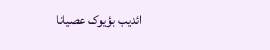ائدیب بؤیوک عصیانا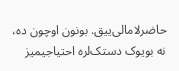حاضرلامالی‌ییق. بونون اوچون ده، نه بویوک دستک‌لره احتیاجیمیز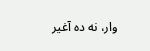وار، نه ده آغیر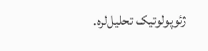ژئوپولوتیک تحلیل‌لره.